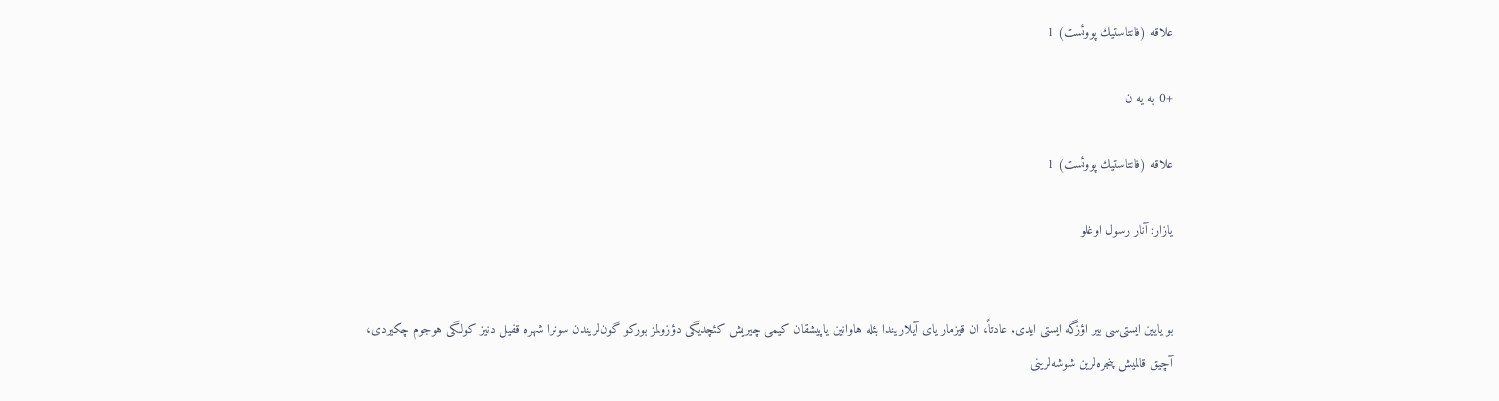علاقه (فانتاستیك پووئست) 1

+0 به یه ن

علاقه (فانتاستیك پووئست) 1

یازار: آنار رسول اوغلو


بو یایین ایستی‌سی بیر اؤزگه ایستی ایدی. عادتاً، ان قیزمار یای آیلاریندا بئله هاوانین یاپیشقان كیمی چیریش كئچدیگی دؤزولمز بوركو گون‌لریندن سونرا شهره قفیل دنیز كولگی هوجوم چكیردی، آچیق قالمیش پنجره‌لرین شوشه‌لرینی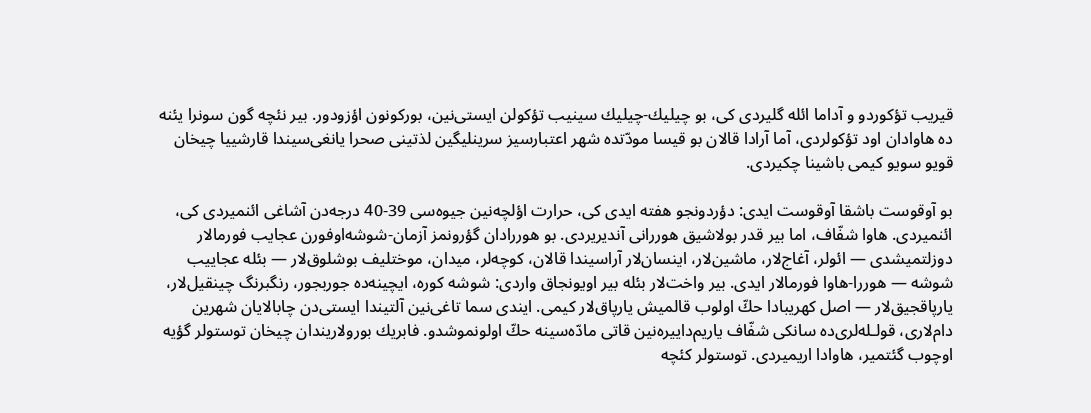قیریب تؤكوردو و آداما ائله گلیردی كی، بو چیلیك-چیلیك سینیب تؤكولن ایستی‌نین، بوركونون اؤزودور. بیر نئچه گون سونرا یئنه ده هاوا‌دان اود تؤكولردی، آما آرادا قالان بو قیسا مودّتده شهر اعتبارسیز سرینلیگین لذتینی صحرا یانغی‌سیندا قارشییا چیخان قویو سویو كیمی باشینا چكیردی.

بو آوقوست باشقا آوقوست ایدی: دؤردونجو هفته ایدی كی، حرارت اؤلچه‌نین جیوه‌سی 39-40 درجه‌دن آشاغی ائنمیردی كی، ائنمیردی. هاوا شفّاف، اما بیر قدر بولاشیق هوررانی آندیریردی. بو هوررا‌دان گؤرونمز آزمان-شوشه‌اوفورن عجایب فورما‌لار دوزلتمیشدی — ائولر، آغاج‌لار، ماشین‌لار، اینسان‌لار آراسیندا قالان، كوچه‌لر، میدان، موختلیف بوشلوق‌لار — بئله عجاییب شوشه — هوررا-هاوا فورما‌لار ایدی. بیر واخت‌لار بئله بیر اویونجاق واردی: شوشه كوره، ایچینه‌ده جوربجور، رنگبرنگ چینقیل‌لار، یارپاقجیق‌لار — اصل كهریبادا حكّ اولوب قالمیش یارپاق‌لار كیمی. ایندی سما تاغی‌نین آلتیندا ایستی‌دن چابالایان شهرین دام‌لاری، قولـله‌لری‌ده سانكی شفّاف یاریم‌داییره‌نین قاتی مادّه‌سینه حكّ اولونموشدو. فابریك بورولاریندان‌ چیخان توستولر گؤیه اوچوب گئتمیر، هاوادا اریمیردی. توستولر كئچه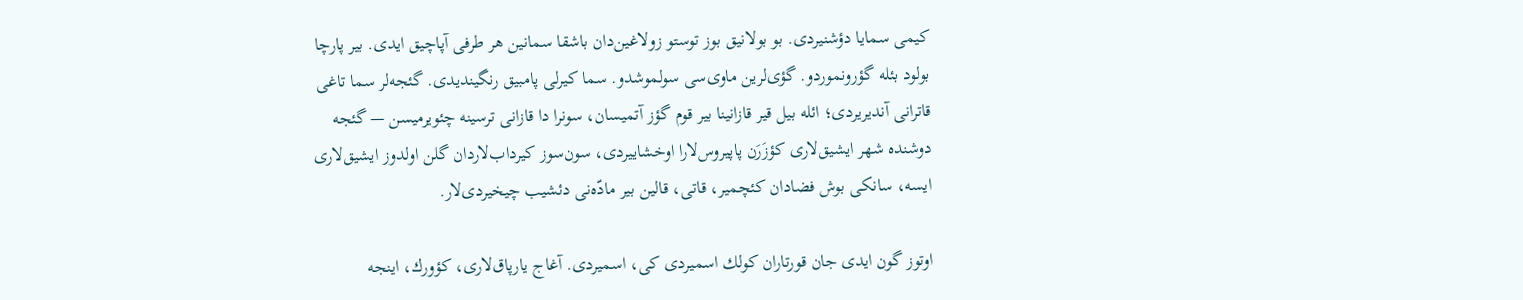كیمی سمایا دؤشنیردی. بو بولانیق بوز توستو زولاغین‌دان باشقا سمانین هر طرفی آپاچیق ایدی. بیر پارچا بولود بئله گؤرونموردو. گؤی‌لرین ماوی‌سی سولموشدو. سما كیرلی پامبیق رنگیندیدی. گئجه‌لر سما تاغی قاترانی آندیریردی؛ ائله بیل قیر قازانینا بیر قوم گؤز آتمیسان، سونرا دا قازانی ترسینه چئویرمیسن — گئجه دوشنده شهر ایشیق‌لاری كؤزَرَن پاپیروس‌لارا اوخشاییردی، سون‌سوز كیرداب‌لاردان گلن اولدوز ایشیق‌لاری ایسه، سانكی بوش فضا‌دان كئچمیر، قاتی، قالین بیر مادّه‌نی دئشیب چیخیردی‌لار.

اوتوز گون ایدی جان قورتاران كولك اسمیردی كی، اسمیردی. آغاج یارپاق‌لاری، كؤو‌رك، اینجه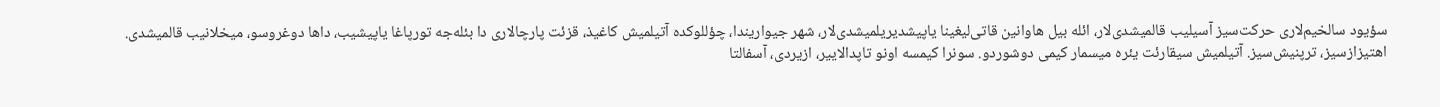سؤیود سالخیم‌لاری حركت‌سیز آسیلیب قالمیشدی‌لار، ائله بیل هاوانین قاتی‌لیغینا یاپیشدیریلمیشدی‌لار، شهر جیواریندا، چؤللوكده آتیلمیش كاغیذ، قزئت پارچا‌لاری دا بئله‌جه تورپاغا یاپیشیب، داها دوغروسو، میخلانیب قالمیشدی. اهتیزازسیز، ترپنیش‌سیز. آتیلمیش سیقارئت یئره میسمار كیمی دوشوردو. سونرا كیمسه اونو تاپدالاییر، ازیردی، آسفالتا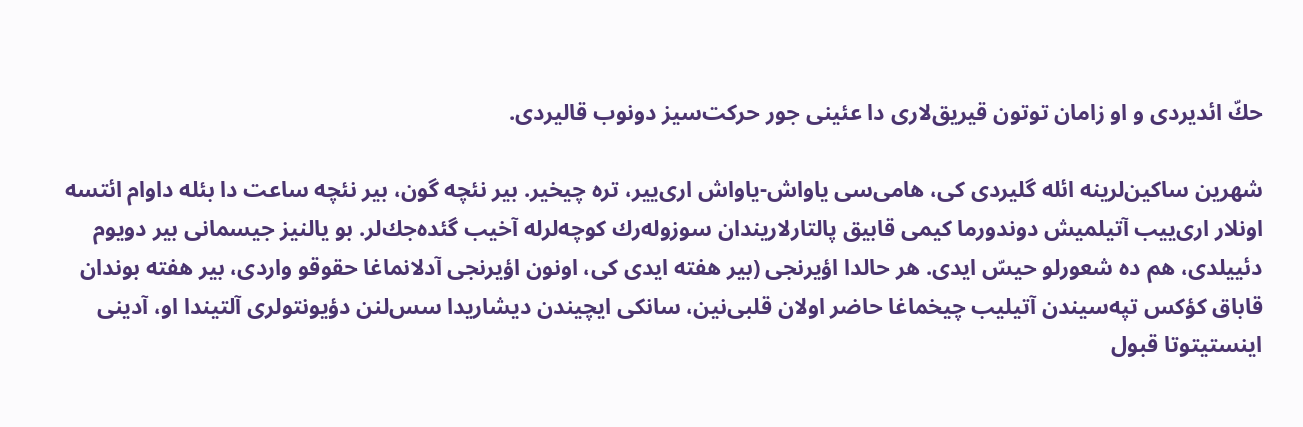حكّ ائدیردی و او زامان توتون قیریق‌لاری دا عئینی جور حركت‌سیز دونوب قالیردی.

شهرین ساكین‌لرینه ائله گلیردی كی، هامی‌سی یاواش-یاواش اری‌ییر، تره چیخیر. بیر نئچه گون، بیر نئچه ساعت دا بئله داوام ائتسه اونلار اری‌ییب آتیلمیش دوندورما كیمی قابیق پالتارلاریندان‌ سوزوله‌رك كوچه‌لرله آخیب گئده‌جك‌لر. بو یالنیز جیسمانی بیر دویوم دئییلدی، هم ده شعورلو حیسّ ایدی. هر حالدا اؤیرنجی (بیر هفته ایدی كی، اونون اؤیرنجی آدلانماغا حقوقو واردی، بیر هفته بوندان قاباق كؤكس تپه‌سیندن آتیلیب چیخماغا حاضر اولان قلبی‌نین، سانكی ایچیندن دیشاریدا سس‌لنن دؤیونتولری آلتیندا او، آدینی اینستیتوتا قبول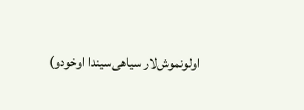اولونموش‌لار سیاهی‌سیندا اوخودو)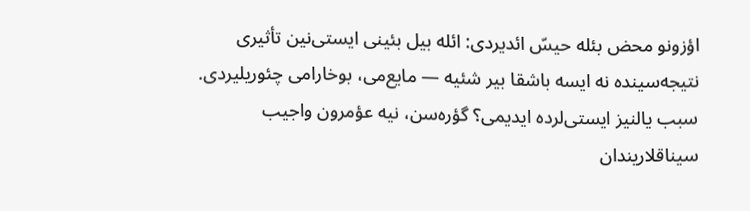اؤزونو محض بئله حیسّ ائدیردی: ائله بیل بئینی ایستی‌نین تأثیری نتیجه‌سینده نه ایسه باشقا بیر شئیه — مایع‌می، بوخارامی چئوریلیردی. سبب یالنیز ایستی‌لرده ایدیمی؟ گؤره‌سن، نیه عؤمرون واجیب سیناقلاریندان‌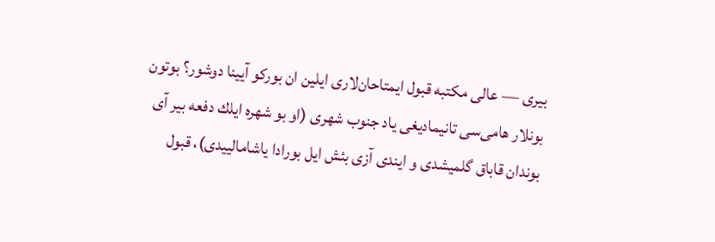بیری — عالی مكتبه قبول ایمتاحان‌لاری ایلین ان بوركو آیینا دوشور؟ بوتون بونلار هامی‌سی تانیمادیغی یاد جنوب شهری (او بو شهره ایلك دفعه بیر آی بوندان قاباق گلمیشدی و ایندی آزی بئش ایل بورادا یاشامالییدی)، قبول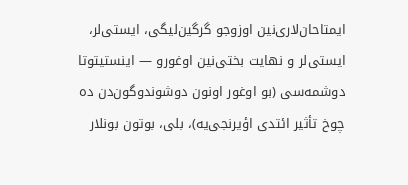ایمتاحان‌لاری‌نین اوزوجو گرگین‌لیگی، ایستی‌لر، ایستی‌لر و نهایت بختی‌نین اوغورو — اینستیتوتا دوشمه‌سی (بو اوغور اونون دوشوندوگون‌دن ده چوخ تأثیر ائتدی اؤیرنجی‌یه)، بلی، بوتون بونلار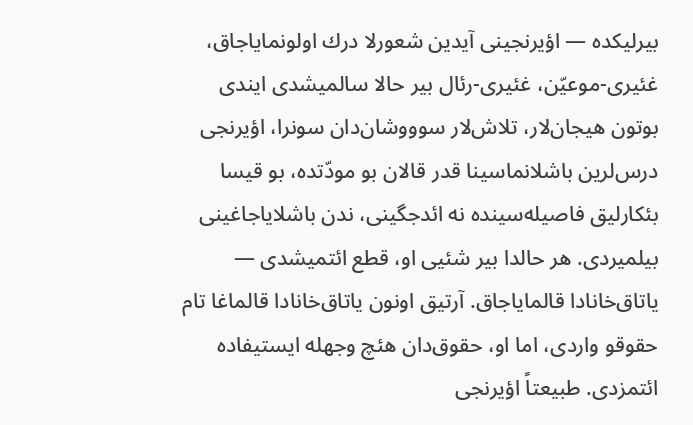بیرلیكده — اؤیرنجینی آیدین شعورلا درك اولونمایا‌جاق، غئیری-موعیّن، غئیری-رئال بیر حالا سالمیشدی ایندی بوتون هیجان‌لار، تلاش‌لار سوووشان‌دان سونرا، اؤیرنجی درس‌لرین باشلانماسینا قدر قالان بو مودّتده، بو قیسا بئكارلیق فاصیله‌سینده نه ائدجگینی، ندن باشلایاجاغینی بیلمیردی. هر حالدا بیر شئیی او، قطع ائتمیشدی — یاتاق‌خانادا قالمایا‌جاق. آرتیق اونون یاتاق‌خانادا قالماغا تام حقوقو واردی، اما او، حقوق‌دان هئچ وجهله ایستیفاده ائتمزدی. طبیعتاً اؤیرنجی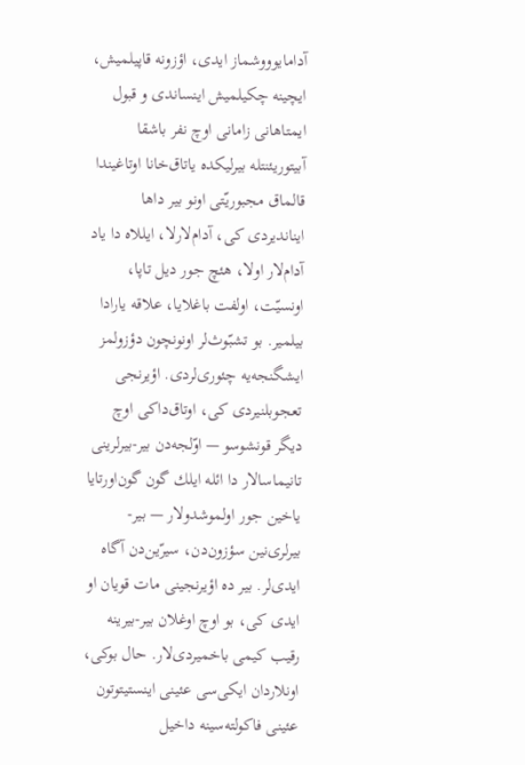آدامایوووشماز ایدی، اؤزونه قاپیلمیش، ایچینه چكیلمیش اینساندی و قبول ایمتاهانی زامانی اوچ نفر باشقا آبیتوریئنتله بیرلیكده یاتاق‌خانا اوتاغیندا قالماق مجبوریّتی اونو بیر داها ایناندیردی كی، آدام‌لارلا، ایللاه دا یاد آدام‌لار اولا، هئچ جور دیل تاپا، اونسیّت، اولفت باغلایا، علاقه یارادا بیلمیر. بو تشبّوث‌لر اونونچون دؤزولمز ایشگنجه‌یه چئوری‌لردی. اؤیرنجی تعجوبلنیردی كی، اوتاق‌داكی اوچ دیگر قونشوسو — اوّلجه‌دن بیر-بیرلرینی تانیماسا‌لار دا ائله ایلك گون گون‌اورتایا یاخین جور اولموشدولار — بیر-بیرلری‌نین سؤزون‌دن، سیرّین‌دن آگاه ایدی‌لر. بیر ده اؤیرنجینی مات قویان او ایدی كی، بو اوچ اوغلان بیر-بیرینه رقیب كیمی باخمیردی‌لار. حال بوكی، اونلاردان ایكی‌سی عئینی اینستیتوتون عئینی فاكولته‌سینه داخیل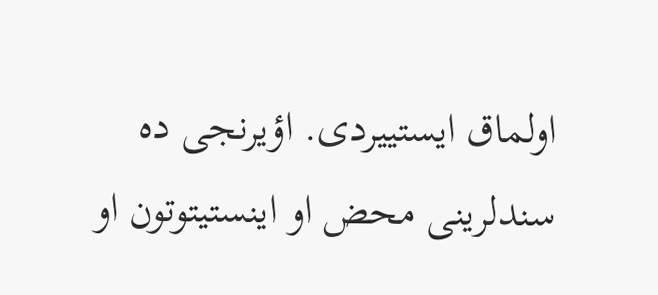اولماق ایستییردی. اؤیرنجی ده سندلرینی محض او اینستیتوتون او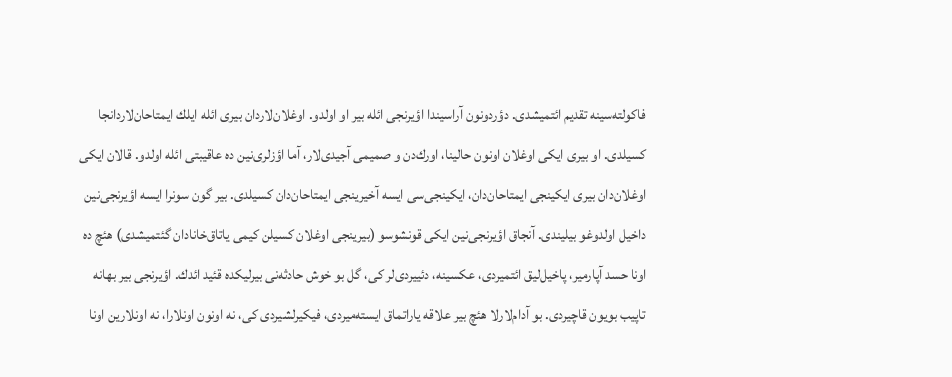فاكولته‌سینه تقدیم ائتمیشدی. دؤردونون آراسیندا اؤیرنجی ائله بیر او اولدو. اوغلان‌لاردان بیری ائله ایلك ایمتاحان‌لاردانجا كسیلدی. او بیری ایكی اوغلان اونون حالینا، اورك‌دن و صمیمی آجیدی‌لار، آما اؤزلری‌نین ده عاقیبتی ائله اولدو. قالان ایكی اوغلان‌دان بیری ایكینجی ایمتاحان‌دان، ایكینجی‌سی ایسه آخیرینجی ایمتاحان‌دان كسیلدی. بیر گون سونرا ایسه اؤیرنجی‌نین داخیل اولدوغو بیلیندی. آنجاق اؤیرنجی‌نین ایكی قونشوسو (بیرینجی اوغلان كسیلن كیمی یاتاق‌خانا‌دان گئتمیشدی) هئچ ده اونا حسد آپارمیر، پاخیل‌لیق ائتمیردی، عكسینه، دئییردی‌لر كی، گل بو خوش حادثه‌نی بیرلیكده قئید ائدك. اؤیرنجی بیر بهانه تاپیب بویون قاچیردی. بو آدام‌لارلا هئچ بیر علاقه یاراتماق ایسته‌میردی، فیكیرلشیردی كی، نه اونون اونلارا، نه اونلارین اونا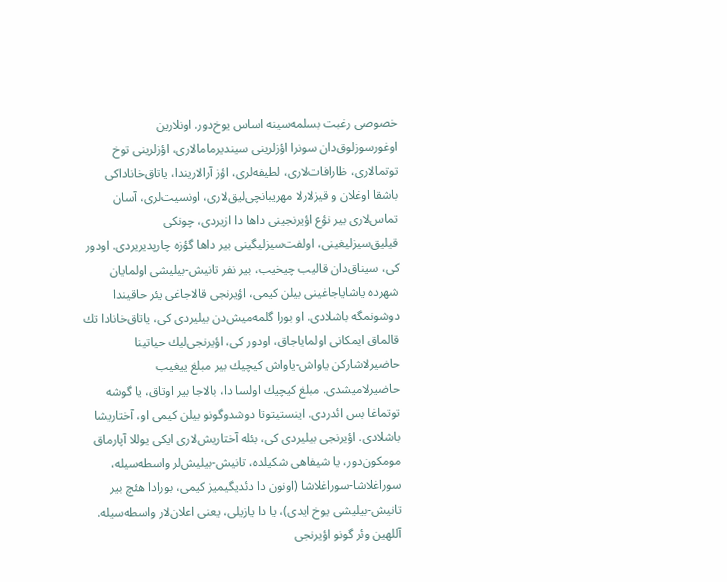خصوصی رغبت بسلمه‌سینه اساس یوخ‌دور. اونلارین اوغورسوزلوق‌دان سونرا اؤزلرینی سیندیرماما‌لاری، اؤزلرینی توخ توتما‌لاری، ظارافات‌لاری، لطیفه‌لری، اؤز آرا‌لاریندا، یاتاق‌خانا‌داكی باشقا اوغلان و قیزلارلا مهریبانچی‌لیق‌لاری، اونسیت‌لری، آسان تماس‌لاری بیر نؤع اؤیرنجینی داها دا ازیردی، چونكی قیلیق‌سیزلیغینی، اولفت‌سیزلیگینی بیر داها گؤزه چارپدیریردی. اودور كی، سیناق‌دان قالیب چیخیب، بیر نفر تانیش-بیلیشی اولمایان شهرده یاشایاجاغینی بیلن كیمی، اؤیرنجی قالاجاغی یئر حاقیندا دوشونمگه باشلادی. او بورا گلمه‌میش‌دن بیلیردی كی، یاتاق‌خانادا تك قالماق ایمكانی اولمایا‌جاق، اودور كی، اؤیرنجی‌لیك حیاتینا حاضیرلاشاركن یاواش-یاواش كیچیك بیر مبلغ ییغیب حاضیرلامیشدی. مبلغ كیچیك اولسا دا، بالاجا بیر اوتاق، یا گوشه توتماغا بس ائدردی. اینستیتوتا دوشدوگونو بیلن كیمی او، آختاریشا باشلادی. اؤیرنجی بیلیردی كی، بئله آختاریش‌لاری ایكی یوللا آپارماق مومكون‌دور، یا شیفاهی شكیلده، تانیش-بیلیش‌لر واسطه‌سیله، سوراغلاشا-سوراغلاشا (اونون دا دئدیگیمیز كیمی، بورادا هئچ بیر تانیش-بیلیشی یوخ ایدی)، یا دا یازیلی، یعنی اعلان‌لار واسطه‌سیله. آللهین وئر گونو اؤیرنجی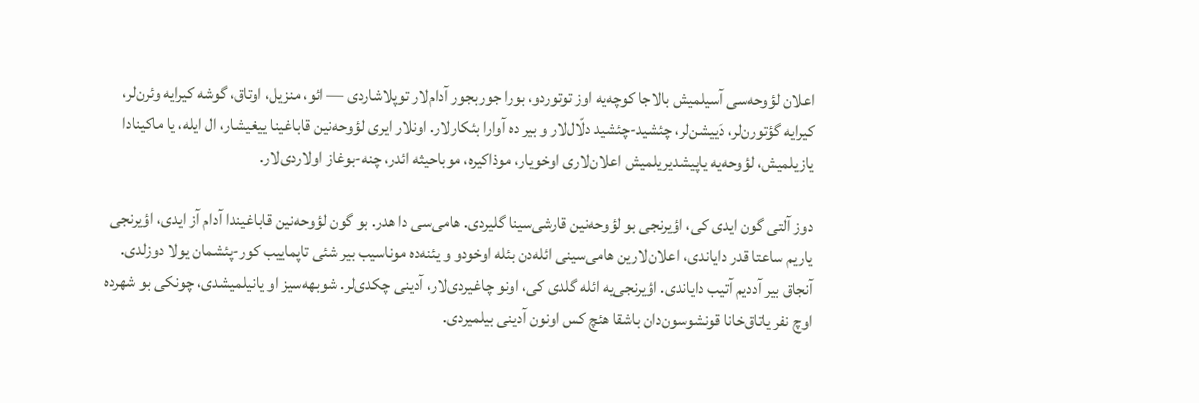اعلان لؤوحه‌سی آسیلمیش بالاجا كوچه‌یه اوز توتوردو، بورا جوربجور آدام‌لار توپلاشاردی — ائو، منزیل، اوتاق، گوشه كیرایه وئرن‌لر، كیرایه گؤتورن‌لر، دَییشن‌لر، چئشید-چئشید دلّال‌لار و بیر ده آوارا بئكارلار. اونلار ایری لؤوحه‌نین قاباغینا ییغیشار، ال ایله، یا ماكینادا یازیلمیش، لؤوحه‌یه یاپیشدیریلمیش اعلان‌لاری اوخویار، موذاكیره، موباحیثه ائدر، چنه-بوغاز اولاردی‌لار.

دوز آلتی گون ایدی كی، اؤیرنجی بو لؤوحه‌نین قارشی‌سینا گلیردی. هامی‌سی دا هدر. بو گون لؤوحه‌نین قاباغیندا آدام آز ایدی، اؤیرنجی یاریم ساعتا قدر دایاندی، اعلان‌لارین هامی‌سینی ائله‌دن بئله اوخودو و یئنه‌ده موناسیب بیر شئی تاپماییب كور-پئشمان یولا دوزلدی. آنجاق بیر آددیم آتیب دایاندی. اؤیرنجی‌یه ائله گلدی كی، اونو چاغیردی‌لار، آدینی چكدی‌لر. شوبهه‌سیز او یانیلمیشدی، چونكی بو شهرده اوچ نفر یاتاق‌خانا قونشوسون‌دان باشقا هئچ كس اونون آدینی بیلمیردی.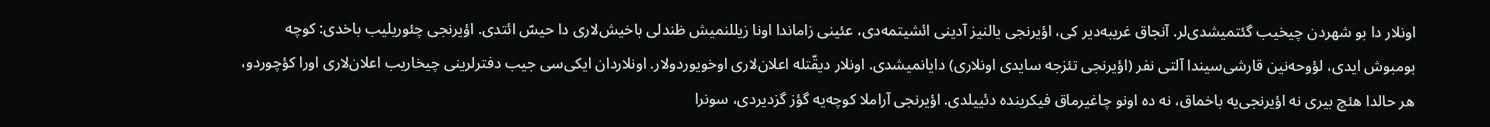اونلار دا بو شهردن چیخیب گئتمیشدی‌لر. آنجاق غریبه‌دیر كی، اؤیرنجی یالنیز آدینی ائشیتمه‌دی، عئینی زاماندا اونا زیللنمیش ظندلی باخیش‌لاری دا حیسّ ائتدی. اؤیرنجی چئوریلیب باخدی: كوچه بومبوش ایدی، لؤوحه‌نین قارشی‌سیندا آلتی نفر (اؤیرنجی تئزجه سایدی اونلاری) دایانمیشدی. اونلار دیقّتله اعلان‌لاری اوخویوردولار. اونلاردان ایكی‌سی جیب دفترلرینی چیخاریب اعلان‌لاری اورا كؤچوردو، هر حالدا هئچ بیری نه اؤیرنجی‌یه باخماق، نه ده اونو چاغیرماق فیكرینده دئییلدی. اؤیرنجی آراملا كوچه‌یه گؤز گزدیردی، سونرا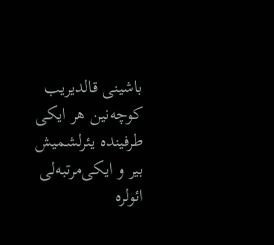باشینی قالدیریب كوچه‌نین هر ایكی طرفینده یئرلشمیش بیر و ایكی‌مرتبه‌لی ائولره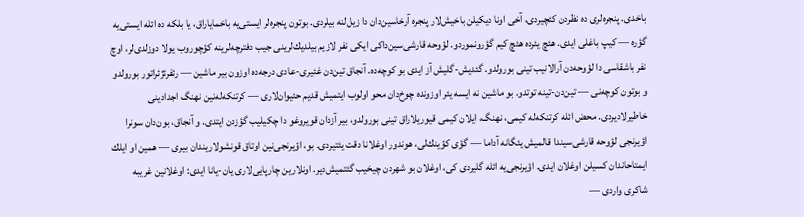باخدی. پنجره‌لری ده نظردن كئچیردی، آخی اونا دیكیلن باخیش‌لار پنجره آرخاسین‌دان دا زیل‌لنه بیلردی. بوتون پنجره‌لر ایستی‌یه باخمایا‌راق، یا بلكه ده ائله ایستی‌یه گؤره — كیپ باغلی ایدی. هئچ یئرده هئچ كیم گؤرونموردو. لؤوحه قارشی‌سین‌داكی ایكی نفر لازیم بیلدیك‌لرینی جیب دفترچه‌لرینه كؤچوروب یولا دوزلدی‌لر، اوچ نفر باشقاسی دا لؤوحه‌دن آرالانیب تینی بورولدو. گئدیش-گلیش آز ایدی بو كوچه‌ده. آنجاق تین‌دن غئیری-عادی درجه‌ده اوزون بیر ماشین — رئفرئژئراتور بورولدو و بوتون كوچه‌نی — تین‌دن-تینه توتدو. بو ماشین نه ایسه یئر اوزونده چوخ‌دان محو اولوب ایتمیش قدیم حئیوان‌لاری — كرتنكه‌له‌نین نهنگ اجدادینی خاطیرلادیردی. محض ائله كرتنكه‌له كیمی، نهنگ، ایلان كیمی قیوریلا‌راق تینی بورولدو، بیر آزدان قویروغو دا چكیلیب گؤزدن ایتدی. و آنجاق، بون‌دان سونرا اؤیرنجی لؤوحه قارشی‌سیندا قالمیش یئگانه آداما — گؤی كؤینك‌لی، هوندور اوغلانا دقت یئتیردی. بو، اؤیرنجی‌نین اوتاق قونشولاریندان‌ بیری — همین او ایلك ایمتاحاندان كسیلن اوغلان ایدی. اؤیرنجی‌یه ائله گلیردی كی، اوغلان بو شهردن چیخیب گئتمیش‌دیر. اونلارین چارپایی‌لاری یان-یانا ایدی: اوغلانین غریبه شاكری واردی —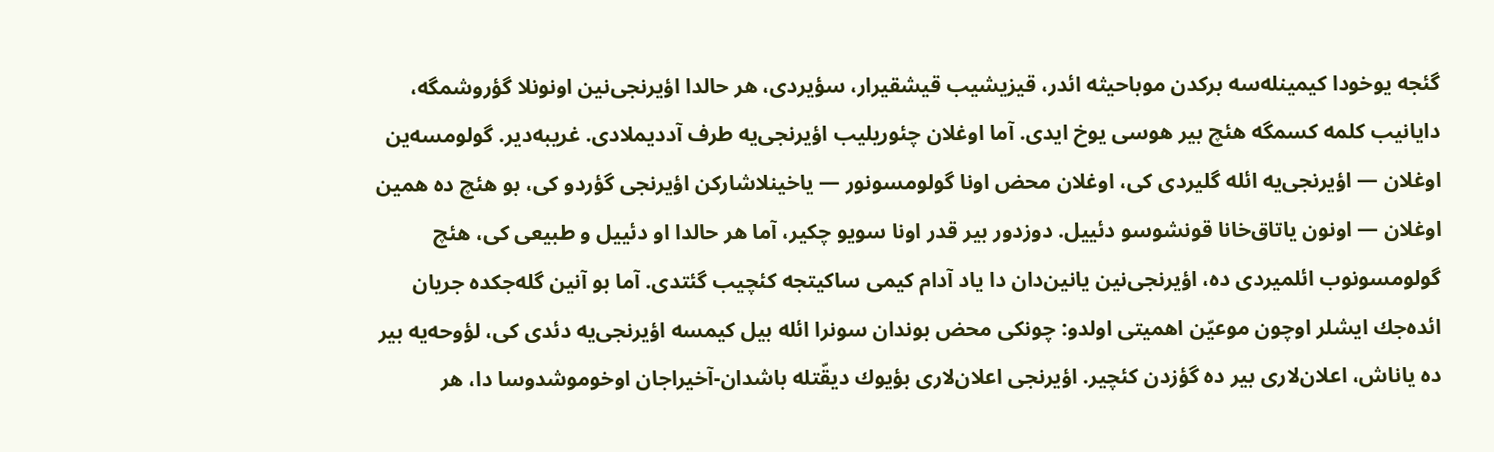گئجه یوخودا كیمینله‌سه بركدن موباحیثه ائدر، قیزیشیب قیشقیرار، سؤیردی، هر حالدا اؤیرنجی‌نین اونونلا گؤروشمگه، دایانیب كلمه كسمگه هئچ بیر هو‌سی یوخ ایدی. آما اوغلان چئوریلیب اؤیرنجی‌یه طرف آددیملادی. غریبه‌دیر. گولومسه‌ین اوغلان — اؤیرنجی‌یه ائله گلیردی كی، اوغلان محض اونا گولومسونور — یاخینلاشاركن اؤیرنجی گؤردو كی، بو هئچ ده همین اوغلان — اونون یاتاق‌خانا قونشوسو دئییل. دوزدور بیر قدر اونا سویو چكیر، آما هر حالدا او دئییل و طبیعی كی، هئچ گولومسونوب ائلمیردی ده، اؤیرنجی‌نین یانین‌دان دا یاد آدام كیمی ساكیتجه كئچیب گئتدی. آما بو آنین گله‌جكده جریان ائده‌جك ایشلر اوچون موعیّن اهمیتی اولدو: چونكی محض بوندان سونرا ائله بیل كیمسه اؤیرنجی‌یه دئدی كی، لؤوحه‌یه بیر ده یاناش، اعلان‌لاری بیر ده گؤزدن كئچیر. اؤیرنجی اعلان‌لاری بؤیوك دیقّتله باشدان-آخیراجان اوخوموشدوسا دا، هر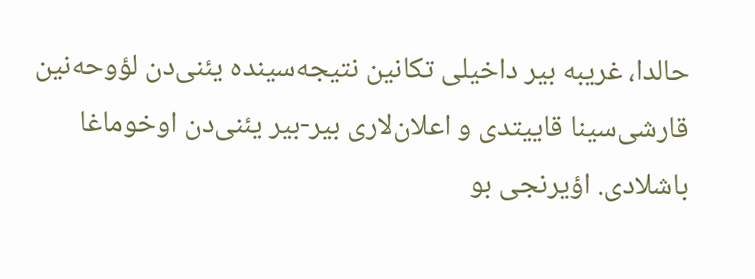حالدا، غریبه بیر داخیلی تكانین نتیجه‌سینده یئنی‌دن لؤوحه‌نین قارشی‌سینا قاییتدی و اعلان‌لاری بیر-بیر یئنی‌دن اوخوماغا باشلادی. اؤیرنجی بو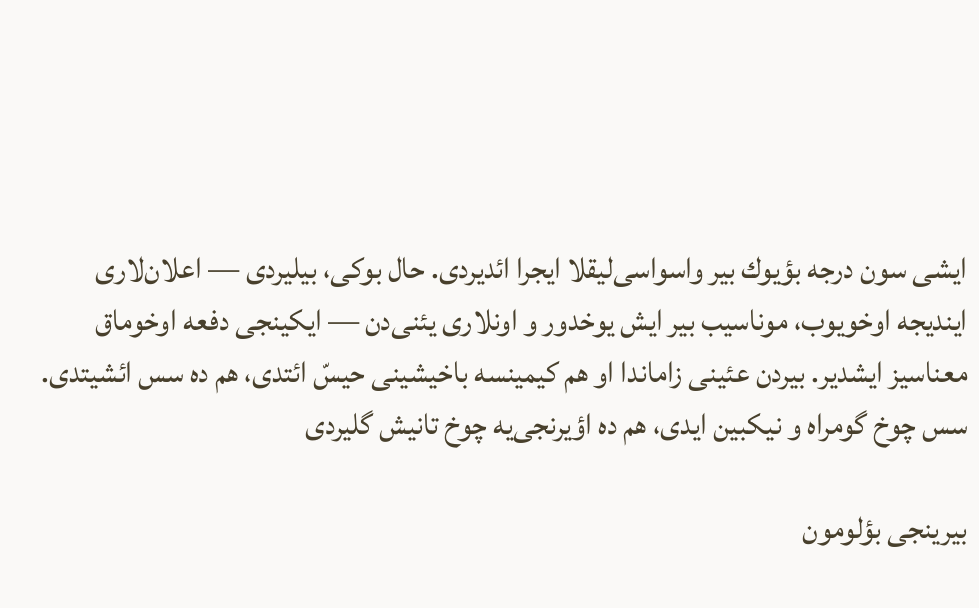ایشی سون درجه بؤیوك بیر واسواسی‌لیقلا ایجرا ائدیردی. حال بوكی، بیلیردی — اعلان‌لاری ایندیجه اوخویوب، موناسیب بیر ایش یوخدور و اونلاری یئنی‌دن — ایكینجی دفعه اوخوماق معنا‌سیز ایشدیر. بیردن عئینی زاماندا او هم كیمینسه باخیشینی حیسّ ائتدی، هم ده سس ائشیتدی. سس چوخ گومراه و نیكبین ایدی، هم ده اؤیرنجی‌یه چوخ تانیش گلیردی

بیرینجی بؤلومون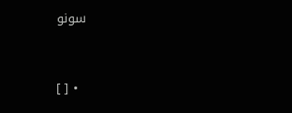سونو



  • [ ]